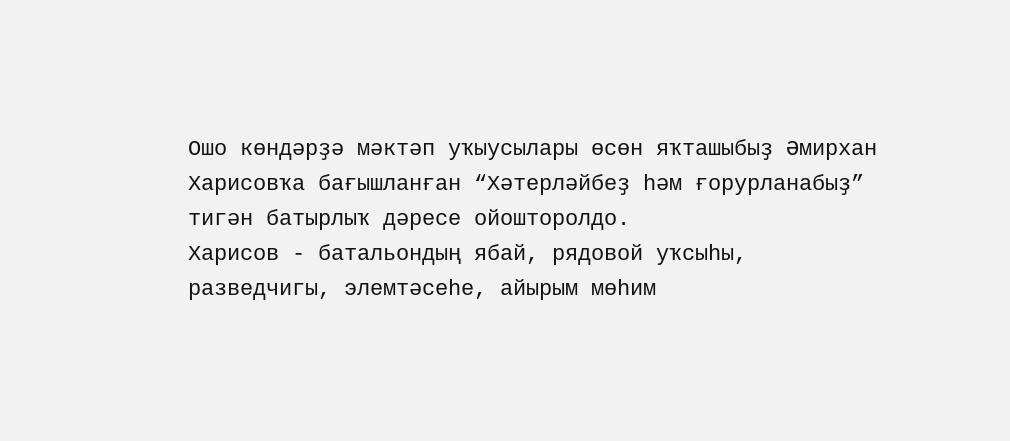Ошо көндәрҙә мәктәп уҡыусылары өсөн яҡташыбыҙ Әмирхан Харисовҡа бағышланған “Хәтерләйбеҙ һәм ғорурланабыҙ” тигән батырлыҡ дәресе ойошторолдо.
Харисов - батальондың ябай, рядовой уҡсыһы, разведчигы, элемтәсеһе, айырым мөһим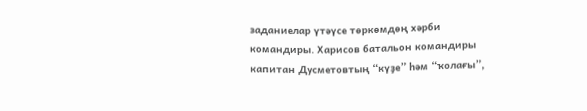заданиелар үтәүсе төркөмдөң хәрби командиры. Харисов батальон командиры капитан Дусметовтың “күҙе” һәм “ҡолағы”,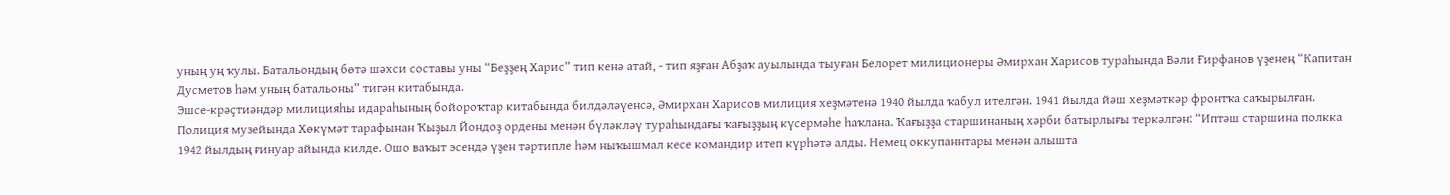уның уң ҡулы. Батальондың бөтә шәхси составы уны “Беҙҙең Харис” тип кенә атай, - тип яҙған Абҙаҡ ауылында тыуған Белорет милиционеры Әмирхан Харисов тураһында Вәли Ғирфанов үҙенең “Капитан Дусметов һәм уның батальоны” тигән китабында.
Эшсе-крәҫтиәндәр милицияһы идараһының бойороҡтар китабында билдәләүенсә, Әмирхан Харисов милиция хеҙмәтенә 1940 йылда ҡабул ителгән. 1941 йылда йәш хеҙмәткәр фронтҡа саҡырылған.
Полиция музейында Хөкүмәт тарафынан Ҡыҙыл Йондоҙ ордены менән бүләкләү тураһындағы ҡағыҙҙың күсермәһе һаҡлана. Ҡағыҙҙа старшинаның хәрби батырлығы теркәлгән: “Иптәш старшина полкка 1942 йылдың ғинуар айында килде. Ошо ваҡыт эсендә үҙен тәртипле һәм ныҡышмал кесе командир итеп күрһәтә алды. Немец оккупаннтары менән алышта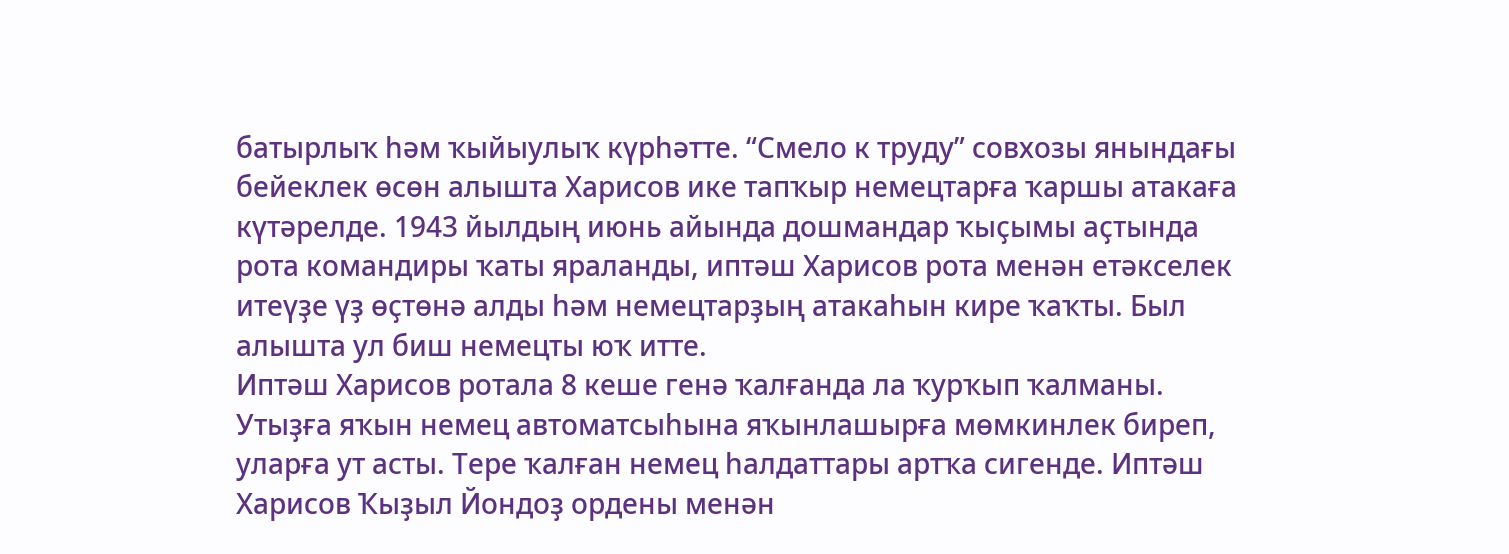батырлыҡ һәм ҡыйыулыҡ күрһәтте. “Смело к труду” совхозы янындағы бейеклек өсөн алышта Харисов ике тапҡыр немецтарға ҡаршы атакаға күтәрелде. 1943 йылдың июнь айында дошмандар ҡыҫымы аҫтында рота командиры ҡаты яраланды, иптәш Харисов рота менән етәкселек итеүҙе үҙ өҫтөнә алды һәм немецтарҙың атакаһын кире ҡаҡты. Был алышта ул биш немецты юҡ итте.
Иптәш Харисов ротала 8 кеше генә ҡалғанда ла ҡурҡып ҡалманы. Утыҙға яҡын немец автоматсыһына яҡынлашырға мөмкинлек биреп, уларға ут асты. Тере ҡалған немец һалдаттары артҡа сигенде. Иптәш Харисов Ҡыҙыл Йондоҙ ордены менән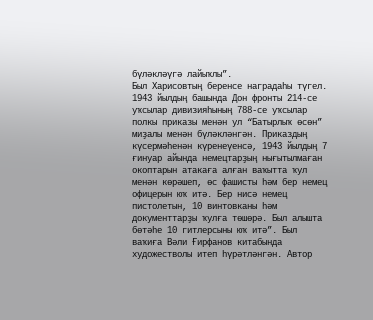бүләкләүгә лайыҡлы”.
Был Харисовтың беренсе наградаһы түгел. 1943 йылдың башында Дон фронты 214-се уҡсылар дивизияһының 788-се уҡсылар полкы приказы менән ул “Батырлыҡ өсөн” миҙалы менән бүләкләнгән. Приказдың күсермәһенән күренеүенсә, 1943 йылдың 7 ғинуар айында немецтарҙың нығытылмаған окоптарын атакаға алған ваҡытта ҡул менән көрәшеп, өс фашисты һәм бер немец офицерын юҡ итә. Бер нисә немец пистолетын, 10 винтовканы һәм документтарҙы ҡулға төшөрә. Был алышта бөтәһе 10 гитлерсыны юҡ итә”. Был ваҡиға Вәли Ғирфанов китабында художестволы итеп һүрәтләнгән. Автор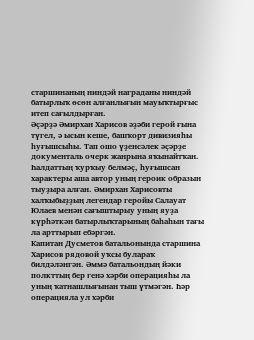старшинаның ниндәй награданы ниндәй батырлыҡ өсөн алғанлығын мауыҡтырғыс итеп сағылдырған.
Әҫәрҙә Әмирхан Харисов әҙәби герой ғына түгел, ә ысын кеше, башҡорт дивизияһы һуғышсыһы. Тап ошо үҙенсәлек әҫәрҙе документаль очерк жанрына яҡынайтҡан. Һалдаттың ҡурҡыу белмәҫ, һуғышсан характеры аша автор уның героик образын тыуҙыра алған. Әмирхан Харисовты халҡыбыҙҙың легендар геройы Салауат Юлаев менән сағыштырыу уның яуҙа күрһәткән батырлыҡтарының баһаһын тағы ла арттырып ебәргән.
Капитан Дусметов батальонында старшина Харисов рядовой уҡсы булараҡ билдәләнгән. Әммә батальондың йәки полкттың бер генә хәрби операцияһы ла уның ҡатнашлығынан тыш үтмәгән. Һәр операцияла ул хәрби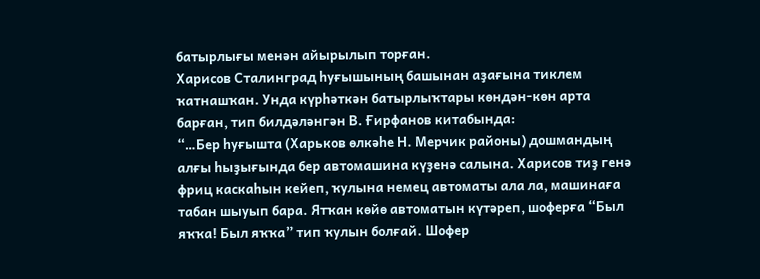батырлығы менән айырылып торған.
Харисов Сталинград һуғышының башынан аҙағына тиклем ҡатнашҡан. Унда күрһәткән батырлыҡтары көндән-көн арта барған, тип билдәләнгән В. Ғирфанов китабында:
“…Бер һуғышта (Харьков өлкәһе Н. Мерчик районы) дошмандың алғы һыҙығында бер автомашина күҙенә салына. Харисов тиҙ генә фриц каскаһын кейеп, ҡулына немец автоматы ала ла, машинаға табан шыуып бара. Ятҡан көйө автоматын күтәреп, шоферға “Был яҡҡа! Был яҡҡа” тип ҡулын болғай. Шофер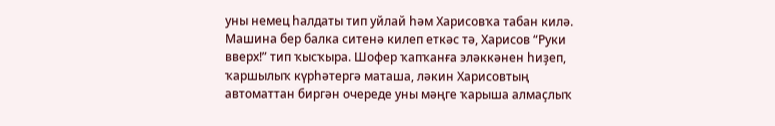уны немец һалдаты тип уйлай һәм Харисовҡа табан килә. Машина бер балка ситенә килеп еткәс тә, Харисов “Руки вверх!” тип ҡысҡыра. Шофер ҡапҡанға эләккәнен һиҙеп, ҡаршылыҡ күрһәтергә маташа, ләкин Харисовтың автоматтан биргән очереде уны мәңге ҡарыша алмаҫлыҡ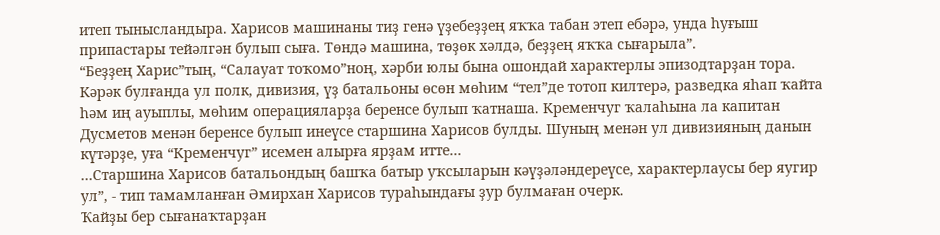итеп тынысландыра. Харисов машинаны тиҙ генә үҙебеҙҙең яҡҡа табан этеп ебәрә, унда һуғыш припастары тейәлгән булып сыға. Төндә машина, төҙөк хәлдә, беҙҙең яҡҡа сығарыла”.
“Беҙҙең Харис”тың, “Салауат тоҡомо”ноң, хәрби юлы бына ошондай характерлы эпизодтарҙан тора. Кәрәк булғанда ул полк, дивизия, үҙ батальоны өсөн мөһим “тел”де тотоп килтерә, разведка яһап ҡайта һәм иң ауыплы, мөһим операцияларҙа беренсе булып ҡатнаша. Кременчуг ҡалаһына ла капитан Дусметов менән беренсе булып инеүсе старшина Харисов булды. Шуның менән ул дивизияның данын күтәрҙе, уға “Кременчуг” исемен алырға ярҙам итте…
…Старшина Харисов батальондың башҡа батыр уҡсыларын кәүҙәләндереүсе, характерлаусы бер яугир ул”, - тип тамамланған Әмирхан Харисов тураһындағы ҙур булмаған очерк.
Ҡайҙы бер сығанаҡтарҙан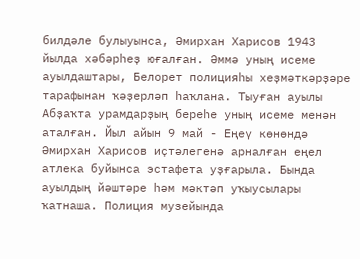билдәле булыуынса, Әмирхан Харисов 1943 йылда хәбәрһеҙ юғалған. Әммә уның исеме ауылдаштары, Белорет полицияһы хеҙмәткәрҙәре тарафынан ҡәҙерләп һаҡлана. Тыуған ауылы Абҙаҡта урамдарҙың береһе уның исеме менән аталған. Йыл айын 9 май - Еңеү көнөндә Әмирхан Харисов иҫтәлегенә арналған еңел атлека буйынса эстафета уҙғарыла. Бында ауылдың йәштәре һәм мәктәп уҡыусылары ҡатнаша. Полиция музейында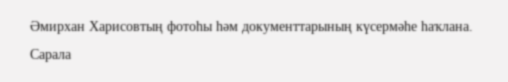Әмирхан Харисовтың фотоһы һәм документтарының күсермәһе һаҡлана.
Сарала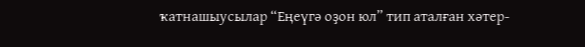ҡатнашыусылар “Еңеүгә оҙон юл” тип аталған хәтер-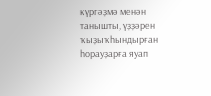күргәҙмә менән танышты, үҙҙәрен ҡыҙыҡһындырған һорауҙарға яуап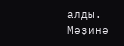алды.
Мәҙинә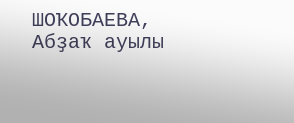ШОҠОБАЕВА,
Абҙаҡ ауылы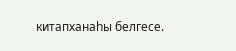китапханаһы белгесе.